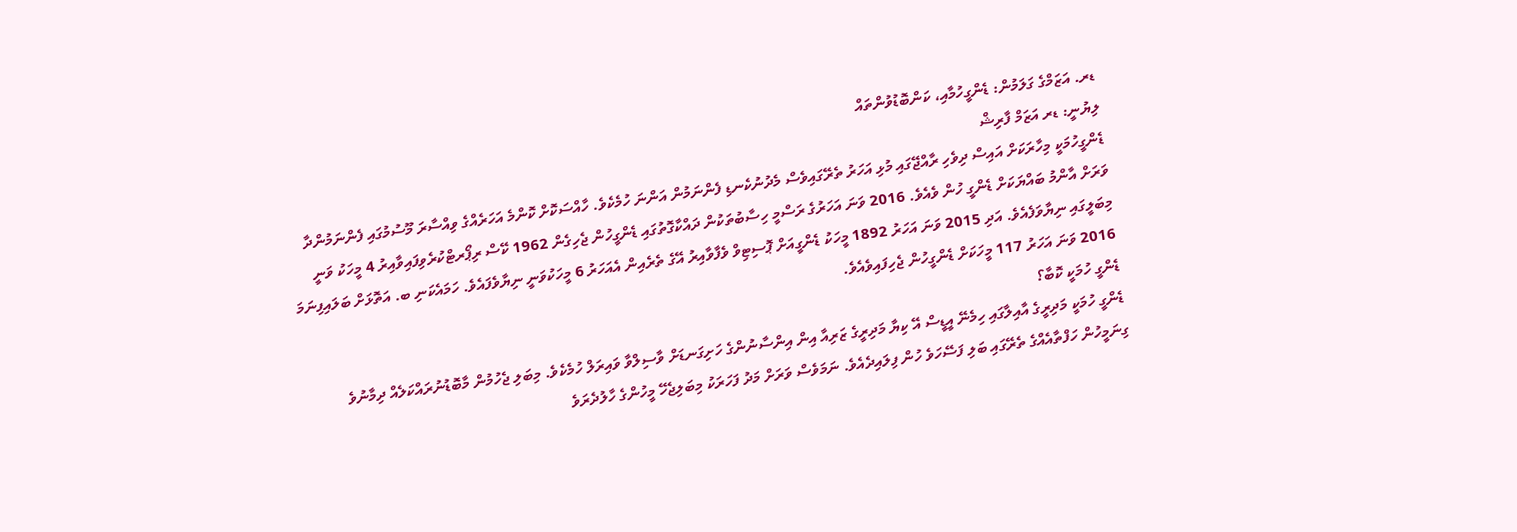ޑރ. އަޒަމްގެ ގަލަމުން: ޑެންގީހުމާއި، ކަންބޮޑުވުންތައް
ލިޔުނީ: ޑރ އަޒަމް ފާރިޝް
ޑެންގީހުމަކީ މިހާރަކަށް އައިސް ދިވެހި ރާއްޖޭގައި މުޅި އަހަރު ތެރޭގައިވެސް މެދުނުކެނޑި ފެންނަމުން އަންނަ ހުމެކެވެ. ހާއްސަކޮށް ކޮންމެ އަހަރެއްގެ ވިއްސާރަ މޫސުމުގައި ފެންނަމުންދާ ވަރަށް އާންމު ބައްޔަކަށް ޑެންގީ ހުން ވެއެވެ. 2016 ވަނަ އަހަރުގެ ރަސްމީ ހިސާބުތަކުން ދައްކާގޮތުގައި ޑެންގީހުން ޖެހިގެން 1962 ކޭސް ރިޕޯރޓްކުރެވިފައިވާއިރު 4 މީހަކު ވަނީ މިބަލީގައި ނިޔާވަފެއެވެ. އަދި 2015 ވަނަ އަހަރު 1892 މީހަކު ޑެންގީއަށް ޕޮސިޓިވް ވެފާވާއިރު އޭގެ ތެރެއިން އެއަހަރު 6 މީހަކުވަނީ ނިޔާވެފައެވެ. ހަމައެކަނި ބ. އަތޮޅަށް ބަލައިފިނަމަ 2016 ވަނަ އަހަރު 117 މީހަކަށް ޑެންގީހުން ޖެހިފައިވެއެވެ.
ޑެންގީ ހުމަކީ ކޮބާ؟
ޑެންގީ ހުމަކީ މަދިރީގެ އާއިލާގައި ހިމެނޭ އީޑީސް އޭ ކިޔާ މަދިރީގެ ޒަރިއާ އިން އިންސާނުންގެ ހަށިގަނޑަށް ވާސިލްވާ ވައިރަލް ހުމެކެވެ. މިބަލި ޖެހުމުން މާބޮޑުނުރައްކަލެއް ދިމާނުވެ ގިނަމީހުން ހަފްތާއެއްގެ ތެރޭގައި ބަލި ފަސޭހަވެ ހުން ފިލައިދެއެވެ. ނަމަވެސް ވަރަށް މަދު ފަހަރަކު މިބަލިޖެހޭ މީހުންގެ ހާލުދެރަވެ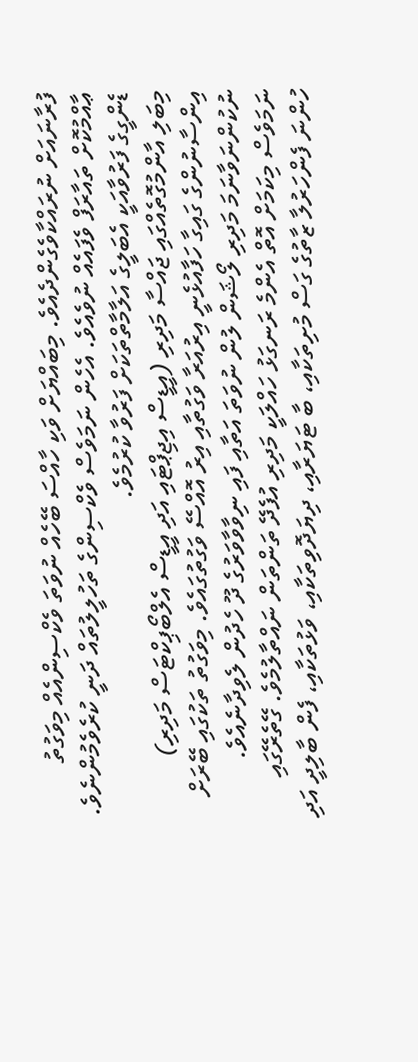ފުރާނައަށް ނުރައްކާވެގެންދެއެވެ. މިބައްޔަށް ވަކި ހާއްސަ ބޭހެއް ނުވަތަ ވެކްސިންއެއް މިވަގުތު ޢާއްމުކޮށް ތައާރަފް ވެފައެއް ނުވެއެވެ. އެހެން ނަމަވެސް ވެކްސިންގެ ތަހުލީލުތައް ދަނީ ކުރެވެމުންނެވެ. ޑެންގީގެ ފަރުވާއަކީ އެބަލީގެ އަލާމާތްތަކަށް ފަރުވާ ކުރުމެވެ.
މިބަލި އާންމުގޮތެއްގައި ޖައްސާ މަދިރި (އީޑީސް އިޖިޕްޓައި އަދި އީޑީސް އެލްބޯޕިކްޓަސް މަދިރި) އިންސާނުންގެ ގައިގާ ހަފާއުޅެނީ އިރުއަރާ ވަގުތާއި އިރު އޮއްސޭ ވަގުތުގައެވެ. މިވަގުތު ތަކުގައި ބޭރަށް ނުކުންނަވާނަމަ މަދިރި ލޯޝަން ލުން ނުވަތަ އަތާއި ފައި ނިވާވާވަރުގެ ދޫ ހެދުން ލެވިދާނެއެވެ. ނަމަވެސް މިކަމަށް އޮތް އެންމެ ރަނގަޅު ހައްލަކީ މަދިރި އުފެދޭ ތަންތަން ނައްތާލުމެވެ. ގޭތެރޭގައި ހުންނަ ފެންހަރުލާ ޒާތުގެ ގަސް މުށިތަކާއި، ބާ ޓަޔަރާއި، ދިޔަދޮވިތަކާއި، ވަޅުތަކާއި، ފެން ބާލިދީ އަދި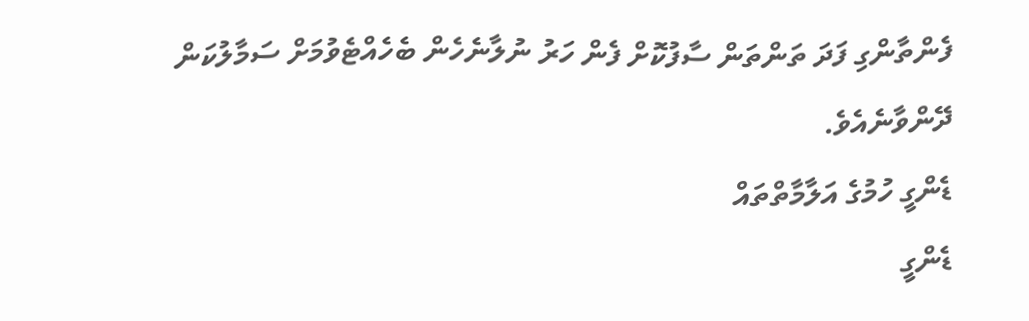ފެންތާންގި ފަދަ ތަންތަން ސާފުކޮށް ފެން ހަރު ނުލާނެހެން ބެހެއްޓެވުމަށް ސަމާލުކަން ދޭންވާނެއެވެ.
ޑެންގީ ހުމުގެ އަލާމާތްތައް
ޑެންގީ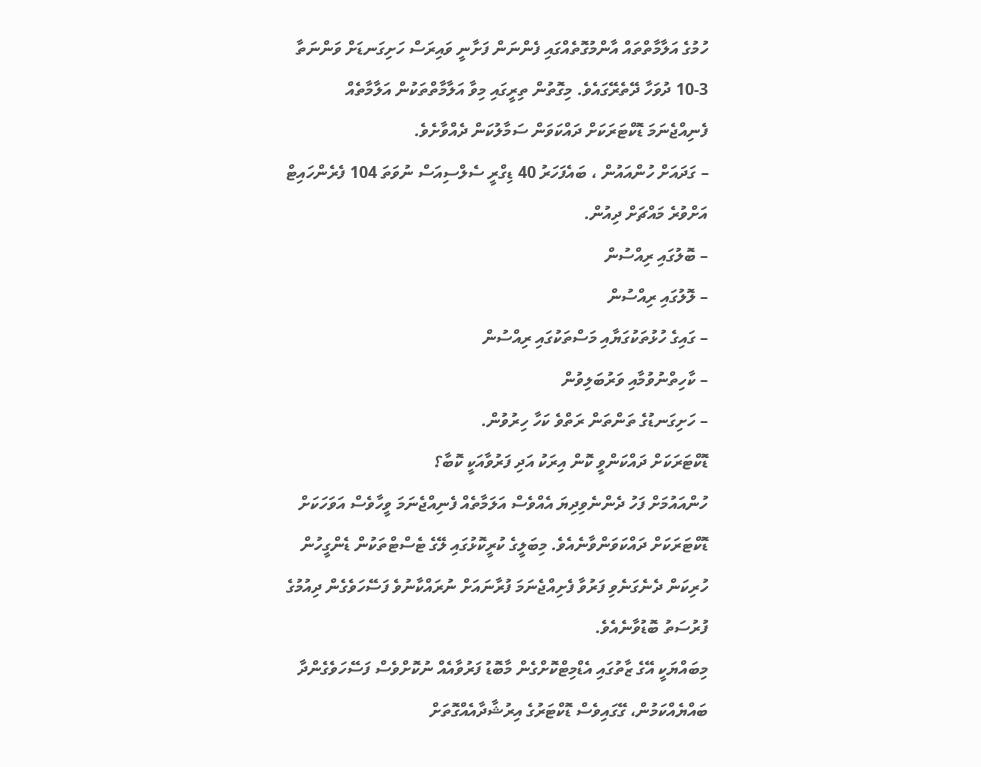ހުމުގެ އަލާމާތްތައް އާންމުގޮތެއްގައި ފެންނަން ފަށާނީ ވައިރަސް ހަށިގަނޑަށް ވަންނަތާ 3-10 ދުވަހާ ދޭތެރޭގައެވެ. މިގޮތުން ތިރީގައި މިވާ އަލާމާތްތަކުން އަލާމާތެއް ފެނިއްޖެނަމަ ޑޮކްޓަރަކަށް ދައްކަވަން ސަމާލުކަން ދެއްވާށެވެ.
– ގަދައަށް ހުންއައުން ، ބައެފަހަރު 40 ޑިގްރީ ސެލްސިއަސް ނުވަތަ 104 ފެރެންހައިޓް އަށްވުރެ މައްޗަށް ދިއުން.
– ބޮލުގައި ރިއްސުން
– ލޮލުގައި ރިއްސުން
– ގައިގެ ހުޅުތަކުގަޔާއި މަސްތަކުގައި ރިއްސުން
– ކާހިތްނުވުމާއި ވަރުބަލިވުން
– ހަށިގަނޑުގެ ތަންތަން ރަތްވެ ކަހާ ހިރުވުން.
ޑޮކްޓަރަކަށް ދައްކަންވީ ކޮން އިރަކު އަދި ފަރުވާއަކީ ކޮބާ؟
ހުންއައުމަށް ފަހު ދެންނެވިދިޔަ އެއްވެސް އަލަމާތެއް ފެނިއްޖެނަމަ ވީހާވެސް އަވަހަކަށް ޑޮކްޓަރަކަށް ދައްކަވަންވާނެއެވެ. މިބަލީގެ ކުރީކޮޅުގައި ލޭގެ ޓެސްޓްތަކުން ޑެންގީހުން ހުރިކަން ދެނެގަނެވި ފަރުވާ ފެށިއްޖެނަމަ ފުރާނައަށް ނުރައްކާނުވެ ފަސޭހަވެގެން ދިއުމުގެ ފުރުސަތު ބޮޑުވާނެއެވެ.
މިބައްޔަކީ އޭގެ ޒާތުގައި އެޑްމިޓްކޮށްގެން މާބޮޑު ފަރުވާއެއް ނުކޮށްވެސް ފަސޭހަވެގެންދާ ބައްޔެއްކަމުން، ގޭގައިވެސް ޑޮކްޓަރުގެ އިރުޝާދާއެއްގޮތަށް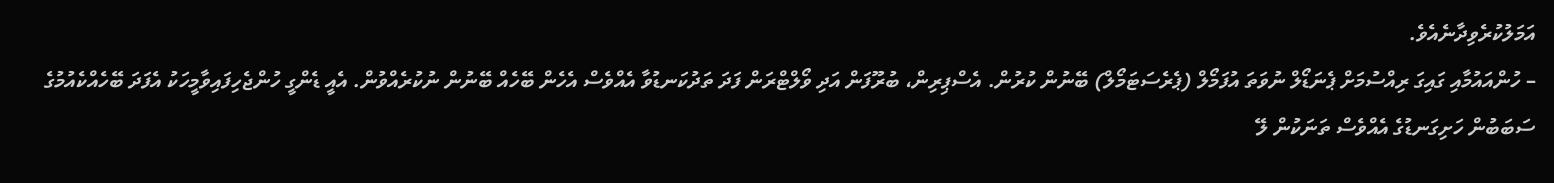އަމަލުކުރެވިދާނެއެވެ.
– ހުންއައުމާއި ގައިގަ ރިއްސުމަށް ޕެނަޑޯލް ނުވަތަ އުފަމޯލް (ޕެރެސަޓަމޯލް) ބޭނުން ކުރުން. އެސްޕިރިން، ބުރޫފަން އަދި ވޯލްޓްރަން ފަދަ ތަދުކަނޑުވާ އެއްވެސް އެހެން ބޭހެއް ބޭނުން ނުކުރެއްވުން. އެއީ ޑެންގީ ހުންޖެހިފައިވާމީހަކު އެފަދަ ބޭހެއްކެއުމުގެ ސަބަބުން ހަށިގަނޑުގެ އެއްވެސް ތަނަކުން ލޭ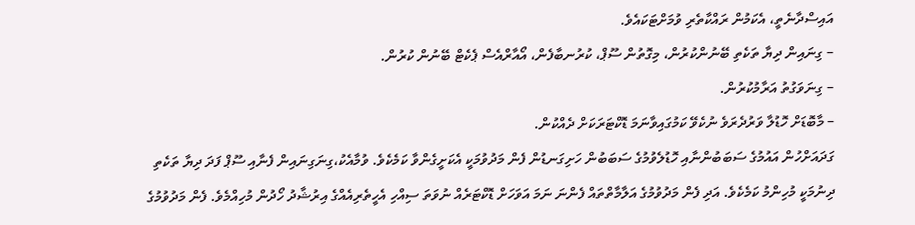އައިސްދާނެތީ، އެކަމުން ރައްކާތެރި ވުމަށްޓަކައެވެ.
– ގިނައިން ދިޔާ ތަކެތި ބޭނުންކުރުން، މިގޮތުން ސޫޕް، ކުރުނބާފެން، އޯއާރްއެސް ޕެކެޓް ބޭނުން ކުރުން.
– ގިނަވަގުތު އަރާމުކުރުން.
– މާބޮޑަށް ހޮޑުލާ ވަރުދެރަވެ ނުކެވޭ ކަމުގައިވާނަމަ ޑޮކްޓަރަކަށް ދެއްކުން.
ގަދައަށްހުން އައުމުގެ ސަބަބުންނާއި ހޮޑުލެވުމުގެ ސަބަބުން ހަށިގަނޑުން ފެން މަދުވުމަކީ އެކަށީގެންވާ ކަމެކެވެ. ވުމާއެކު،ގިނަގިނައިން ފެނާއި ސޫޕް ފަދަ ދިޔާ ތަކެތި ދިނުމަކީ މުހިންމު ކަމެކެވެ. އަދި ފެން މަދުވުމުގެ އަލާމާތްތައް ފެންނަ ނަމަ އަވަހަށް ޑޮކްޓަރެއް ނުވަތަ ސިއްހި އެހީތެރިއެއްގެ އިރުޝާދު ހޯދުން މުހިއްމެވެ. ފެން މަދުވުމުގެ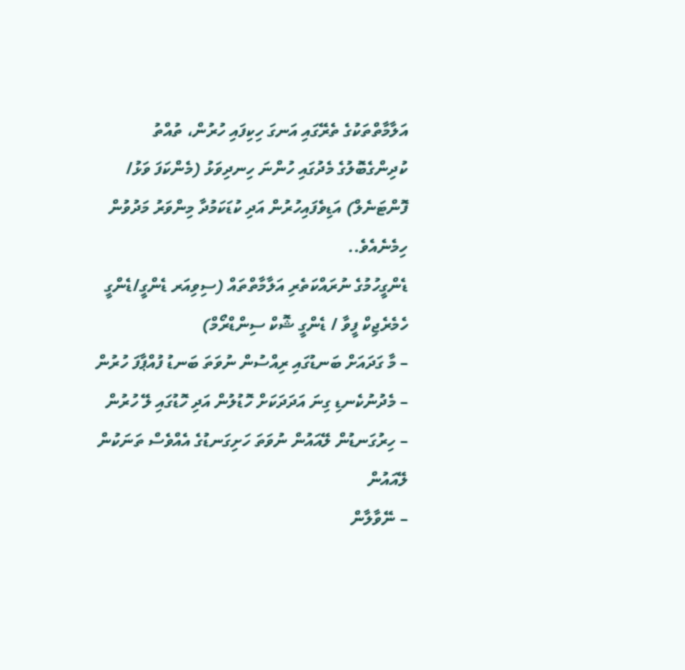އަލާމާތްތަކުގެ ތެރޭގައި އަނގަ ހިކިފައި ހުރުން، ތުއްތު ކުދިންގެބޮލުގެ މެދުގައި ހުންނަ ހިނދިވަޅު (މެންކަފަ ވަޅު/ ފޮންޓަނެލް) އަޑިވެފައިހުރުން އަދި ކުޑަކަމުދާ މިންވަރު މަދުވުން ހިމެނެއެވެ..
ޑެންގީހުމުގެ ނުރައްކަތެރި އަލާމާތްތައް (ސިވިއަރ ޑެންގީ/ޑެންގީ ހެމެރެޖިކް ފީވާ / ޑެންގީ ޝޮކް ސިންޑްރޯމް)
– މާ ގަދައަށް ބަނޑުގައި ރިއްސުން ނުވަތަ ބަނޑު ފުއްޕާފަ ހުރުން
– މެދުނުކެނޑި ގިނަ އަދަދަކަށް ހޮޑުލުން އަދި ހޮޑުގައި ލޭ ހުރުން
– ހިރުގަނޑުން ލޭއައުން ނުވަތަ ހަށިގަނޑުގެ އެއްވެސް ތަނަކުން ލޭއައުން
– ނޭވާލާން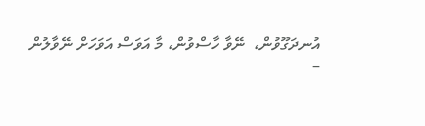އުނދަގޫވުން،  ނޭވާ ހާސްވުން، މާ އަވަސް އަވަހަށް ނޭވާލުން
–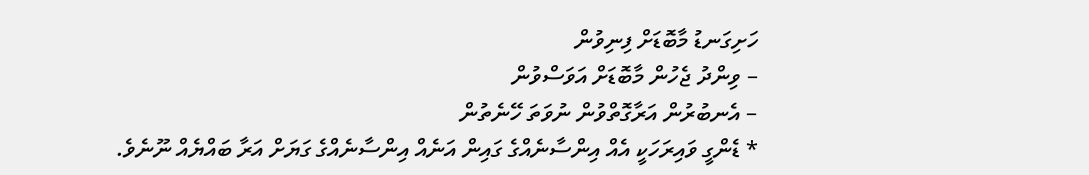ހަށިގަނޑު މާބޮޑަށް ފިނިވުން
– ވިންދު ޖެހުން މާބޮޑަށް އަވަސްވުން
– އެނބުރުން އަރާގޮތްވުން ނުވަތަ ހޭނެތުން
* ޑެންގީ ވައިރަހަކީ އެއް އިންސާނެއްގެ ގައިން އަނެއް އިންސާނެއްގެ ގަޔަށް އަރާ ބައްޔެއް ނޫނެވެ.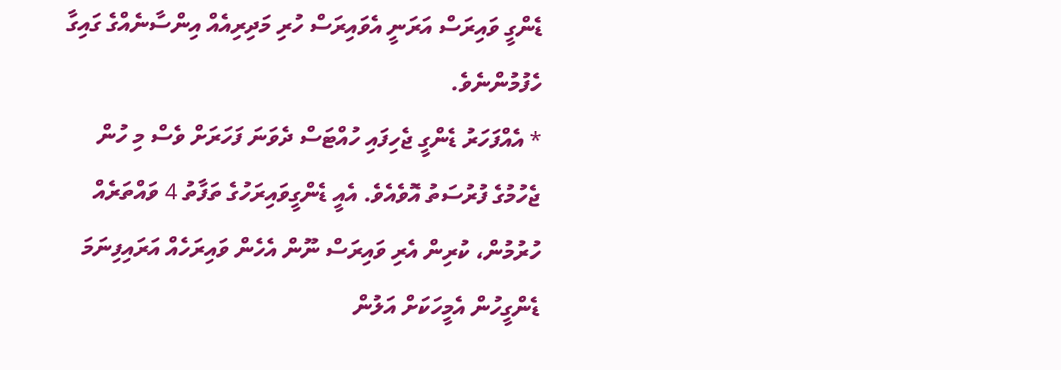ޑެންގީ ވައިރަސް އަރަނީ އެވައިރަސް ހުރި މަދިރިއެއް އިންސާނެއްގެ ގައިގާ ހެފުމުންނެވެ.
* އެއްފަހަރު ޑެންގީ ޖެހިފައި ހުއްޓަސް ދެވަނަ ފަހަރަށް ވެސް މި ހުން ޖެހުމުގެ ފުރުސަތު އޮވެއެވެ. އެއީ ޑެންގީވައިރަހުގެ ތަފާތު 4 ވައްތަރެއް ހުރުމުން، ކުރިން އެރި ވައިރަސް ނޫން އެހެން ވައިރަހެއް އަރައިފިނަމަ ޑެންގީހުން އެމީހަކަށް އަލުން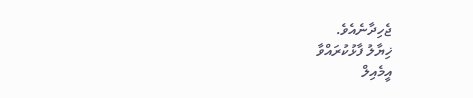ޖެހިދާނެއެވެ.
ޚިޔާލު ފާޅުކުރައްވާ
އީމެއިލް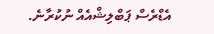އެޑްރެސް ޕަބްލިޝްއެއް ނުކުރާނެ.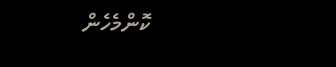ކޮންމެހެން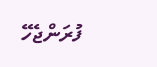ފުރަންޖެހޭ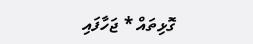ގޮޅިތައް * ޖަހާފައި